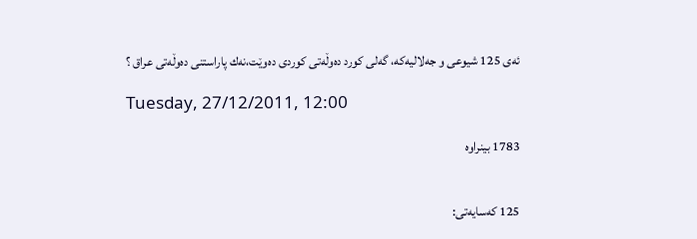ئەى 125 شیوعى و جەلالیەكە، گەلى كورد دەوڵەتى كوردى دەوێت،نەك پاراستنى دەوڵەتى عراق ؟

Tuesday, 27/12/2011, 12:00

1783 بینراوە


125 كەسایەتى: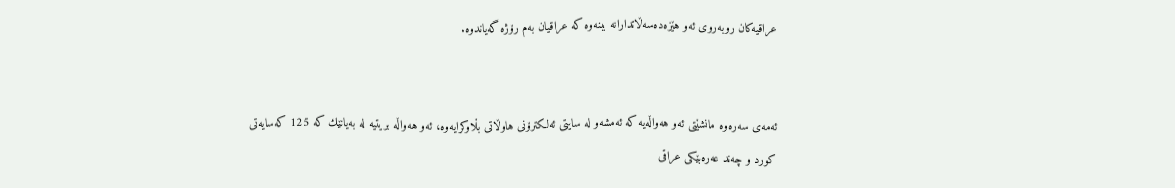عراقیەكان روبەروى ئەو هێزەدەسەڵاتدارانە ببنەوە كە عراقیان بەم رۆژە گەیاندوە.


ئەمەی سەرەوە مانشێتى ئەو هەواڵەیە كە ئەمشەو لە سایتى ئەلكترۆنى هاوڵاتى بڵاوكرایەوە، ئەو هەواڵە بریتیە لە بەیانێك كە 125 كەسایەتى كورد و چەند عەرەبێكى عراقى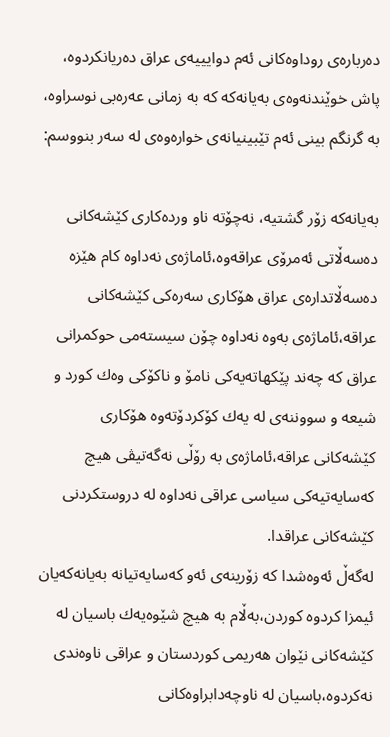دەربارەى روداوەكانى ئەم دوایییەى عراق دەریانكردوە، پاش خوێندنەوەى بەیانەكە كە بە زمانى عەرەبى نوسراوە، بە گرنگم بینى ئەم تێبینیانەى خوارەوەی لە سەر بنووسم:

بەیانەكە زۆر گشتیە، نەچۆتە ناو وردەكارى كێشەكانى دەسەڵاتى ئەمرۆى عراقەوە،ئاماژەى نەداوە كام هێزە دەسەڵاتدارەى عراق هۆكارى سەرەكى كێشەكانى عراقە،ئاماژەى بەوە نەداوە چۆن سیستەمى حوكمرانى عراق كە چەند پێكهاتەیەكى نامۆ و ناكۆكى وەك كورد و شیعە و سووننەى لە یەك كۆكردۆتەوە هۆكارى كێشەكانى عراقە،ئاماژەى بە رۆڵى نەگەتیڤى هیچ كەسایەتیەكى سیاسى عراقى نەداوە لە دروستكردنى كێشەكانى عراقدا.
لەگەڵ ئەوەشدا كە زۆرینەى ئەو كەسایەتیانە بەیانەكەیان ئیمزا كردوە كوردن،بەڵام بە هیچ شێوەیەك باسیان لە كێشەكانى نێوان هەریمى كوردستان و عراقى ناوەندى نەكردوە،باسیان لە ناوچەدابراوەكانى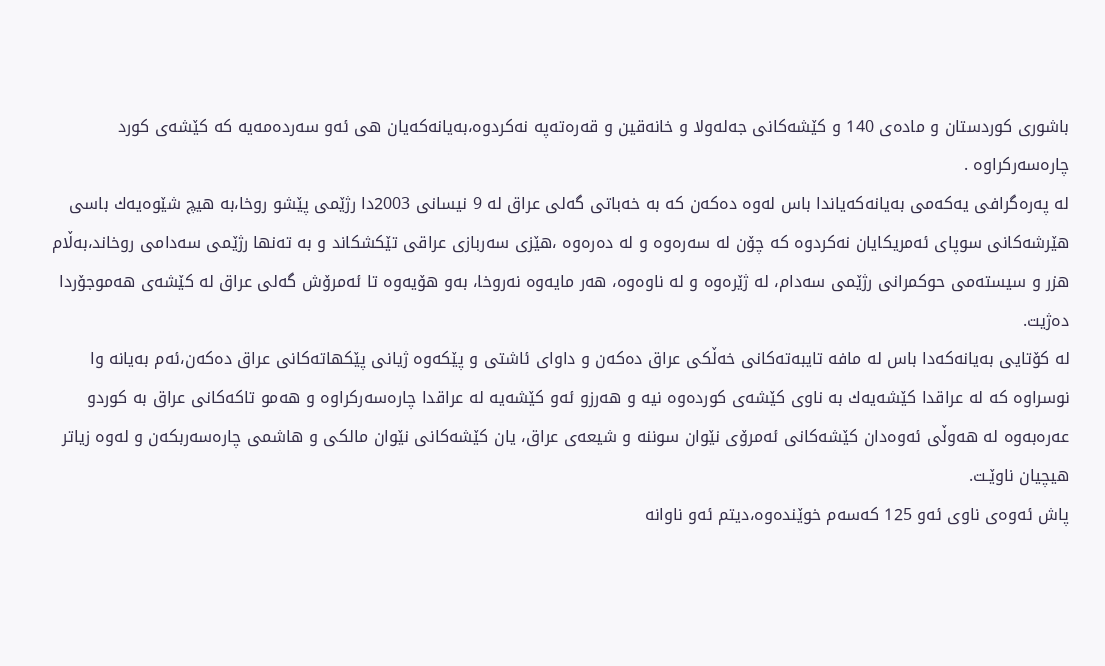باشورى كوردستان و مادەى 140 و كێشەكانى جەلەولا و خانەقین و قەرەتەپە نەكردوە،بەیانەكەیان هى ئەو سەردەمەیە كە كێشەى كورد چارەسەركراوە .
لە پەرەگرافى یەكەمى بەیانەكەیاندا باس لەوە دەكەن كە بە خەباتى گەلى عراق لە 9 نیسانى 2003دا رژێمى پێشو روخا،بە هیچ شێوەیەك باسى هێرشەكانى سوپاى ئەمریكایان نەكردوە كە چۆن لە سەرەوە و لە دەرەوە ،هێزى سەربازى عراقى تێكشكاند و بە تەنها رژێمى سەدامى روخاند،بەڵام هزر و سیستەمى حوكمرانى رژێمى سەدام، لە ژێرەوە و لە ناوەوە، هەر مایەوە نەروخا، بەو هۆیەوە تا ئەمرۆش گەلى عراق لە كێشەى هەموجۆردا دەژیت.
لە كۆتایى بەیانەكەدا باس لە مافە تایبەتەكانى خەڵكى عراق دەكەن و داواى ئاشتى و پێكەوە ژیانى پێكهاتەكانى عراق دەكەن،ئەم بەیانە وا نوسراوە كە لە عراقدا كێشەیەك بە ناوى كێشەى كوردەوە نیە و هەرزو ئەو كێشەیە لە عراقدا چارەسەركراوە و هەمو تاكەكانى عراق بە كوردو عەرەبەوە لە هەوڵى ئەوەدان كێشەكانى ئەمرۆى نێوان سوننە و شیعەى عراق، یان كێشەكانى نێوان مالكى و هاشمى چارەسەربكەن و لەوە زیاتر هیچیان ناوێـت.
پاش ئەوەى ناوى ئەو 125 كەسەم خوێندەوە،دیتم ئەو ناوانە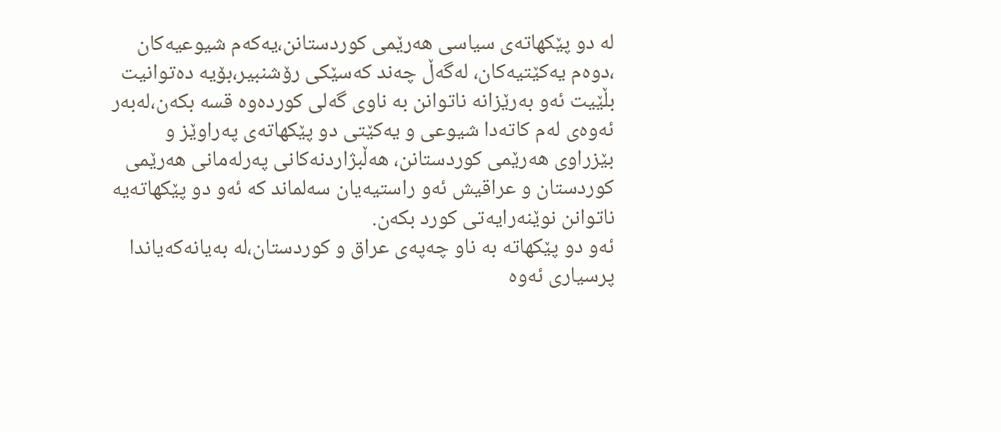لە دو پێكهاتەى سیاسى هەرێمى كوردستانن،یەكەم شیوعیەكان ،دوەم یەكێتیەكان، لەگەڵ چەند كەسێكى رۆشنبیر،بۆیە دەتوانیت بڵێیت ئەو بەرێزانە ناتوانن بە ناوى گەلى كوردەوە قسە بكەن،لەبەر ئەوەى لەم كاتەدا شیوعى و یەكێتى دو پێكهاتەى پەراوێز و بێزراوى هەرێمى كوردستانن، هەڵبژاردنەكانى پەرلەمانى هەرێمى كوردستان و عراقیش ئەو راستیەیان سەلماند كە ئەو دو پێكهاتەیە ناتوانن نوێنەرایەتى كورد بكەن.
ئەو دو پێكهاتە بە ناو چەپەى عراق و كوردستان،لە بەیانەكەیاندا پرسیارى ئەوە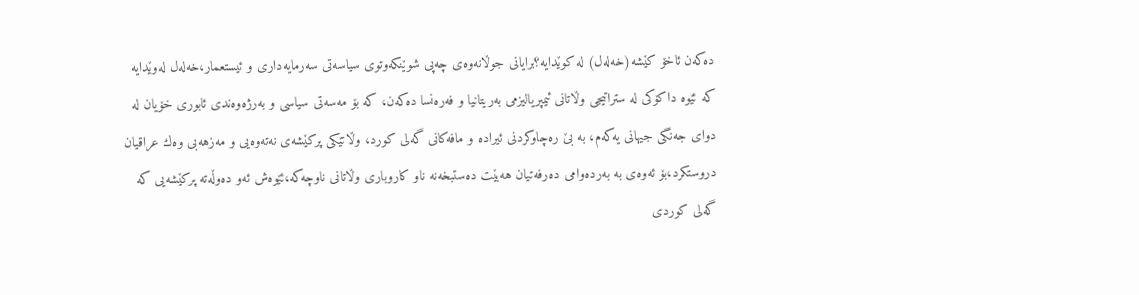دەكەن ئاخۆ كێشە(خەلەل) لە كوێدایە؟برایانى جوڵانەوەى چەپى شوێنكەوتوى سیاسەتى سەرمایەدارى و ئیستعمار،خەلەل لەوێدایە كە ئێوە داكۆكى لە ستراتیجى وڵاتانى ئیمپریالیزمى بەریتانیا و فەرەنسا دەكەن، كە بۆ مەسەتى سیاسى و بەرژەوەندى ئابورى خۆیان لە دواى جەنگى جیهانى یەكەم، بە بێ رەچاوكردنى ئیرادە و مافەكانى گەلى كورد، وڵاتێكى پركێشەى نەتەوەیى و مەزهەبى وەك عراقیان دروستكرد،بۆ ئەوەى بە بەردەوامى دەرفەتیان هەبێت دەستبخەنە ناو كاروبارى وڵاتانى ناوچەكە،ئێوەش ئەو دەوڵەتە پركێشەیى كە گەلى كوردى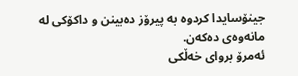جینۆسایدا كردوە بە پیرۆز دەبینن و داكۆكى لە مانەوەى دەكەن.
ئەمرۆ برواى خەڵكى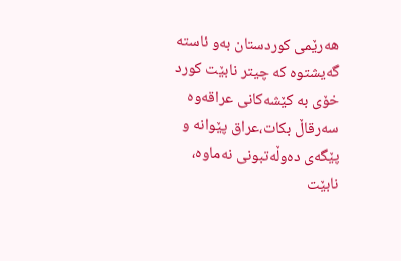هەرێمى كوردستان بەو ئاستە گەیشتوە كە چیتر نابێت كورد خۆى بە كێشەكانى عراقەوە سەرقاڵ بكات،عراق پێوانە و پێگەى دەوڵەتبونى نەماوە، نابێت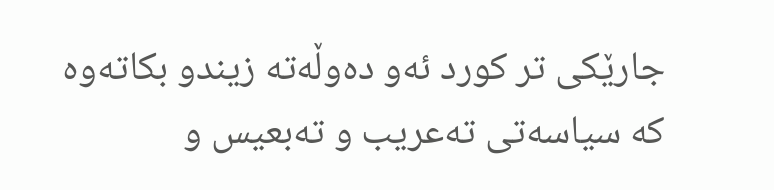جارێكى تر كورد ئەو دەوڵەتە زیندو بكاتەوە كە سیاسەتى تەعریب و تەبعیس و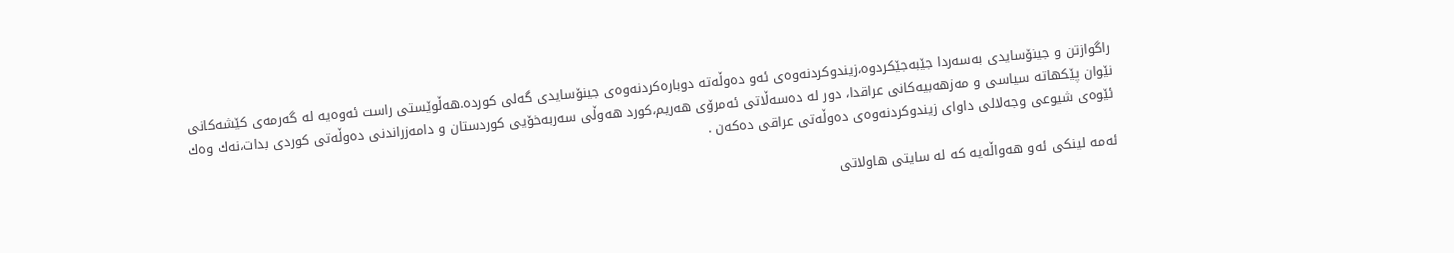راگوازتن و جینۆسایدى بەسەردا جێبەجێكردوە،زیندوكردنەوەى ئەو دەوڵەتە دوبارەكردنەوەى جینۆسایدى گەلى كوردە.هەڵوێستى راست ئەوەیە لە گەرمەى كێشەكانى نێوان پێكهاتە سیاسى و مەزهەبیەكانى عراقدا، دور لە دەسەڵاتى ئەمرۆى هەریم،كورد هەوڵى سەربەخۆیى كوردستان و دامەزراندنى دەوڵەتى كوردى بدات،نەك وەك ئێوەى شیوعى وجەلالی داواى زیندوكردنەوەى دەوڵەتى عراقى دەكەن .

ئەمە لینكى ئەو هەواڵەیە كە لە سایتى هاولاتى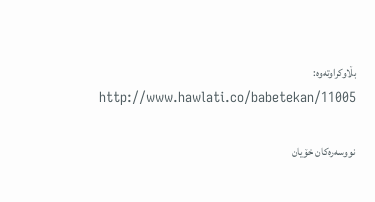بڵاوكراوتەوە:
http://www.hawlati.co/babetekan/11005

نووسەرەکان خۆیان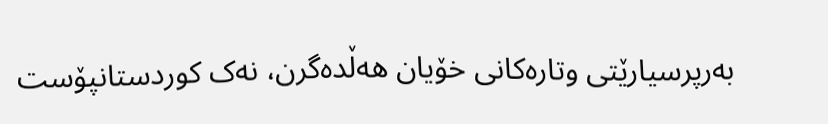بەرپرسیارێتی وتارەکانی خۆیان هەڵدەگرن، نەک کوردستانپۆست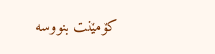کۆمێنت بنووسە